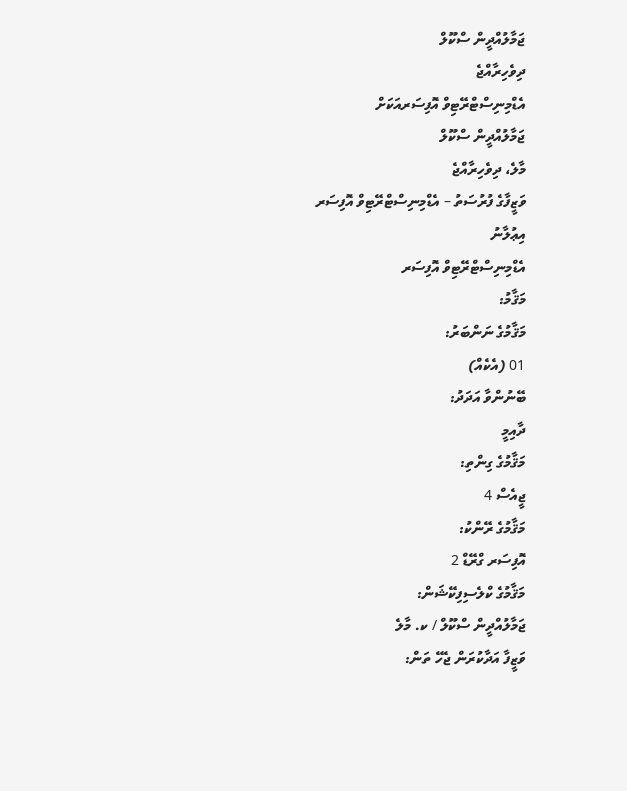ޖަމާލުއްދީން ސްކޫލް
ދިވެހިރާއްޖެ
އެޑްމިނިސްޓްރޭޓިވް އޮފިސަރއަކަށް
ޖަމާލުއްދީން ސްކޫލް
މާލެ، ދިވެހިރާއްޖެ
ވަޒީފާގެ ފުރުސަތު – އެޑްމިނިސްޓްރޭޓިވް އޮފިސަރ
އިޢުލާނު
އެޑްމިނިސްޓްރޭޓިވް އޮފިސަރ
މަޤާމު:
މަޤާމުގެ ނަންބަރު:
01 (އެކެއް)
ބޭނުންވާ އަދަދު:
ދާއިމީ
މަޤާމުގެ ގިންތި:
ޖީއެސް 4
މަޤާމުގެ ރޭންކު:
އޮފިސަރ ގްރޭޑް 2
މަޤާމުގެ ކްލެސިފިކޭޝަން:
ޖަމާލުއްދީން ސްކޫލް / ކ. މާލެ
ވަޒީފާ އަދާކުރަން ޖެހޭ ތަން: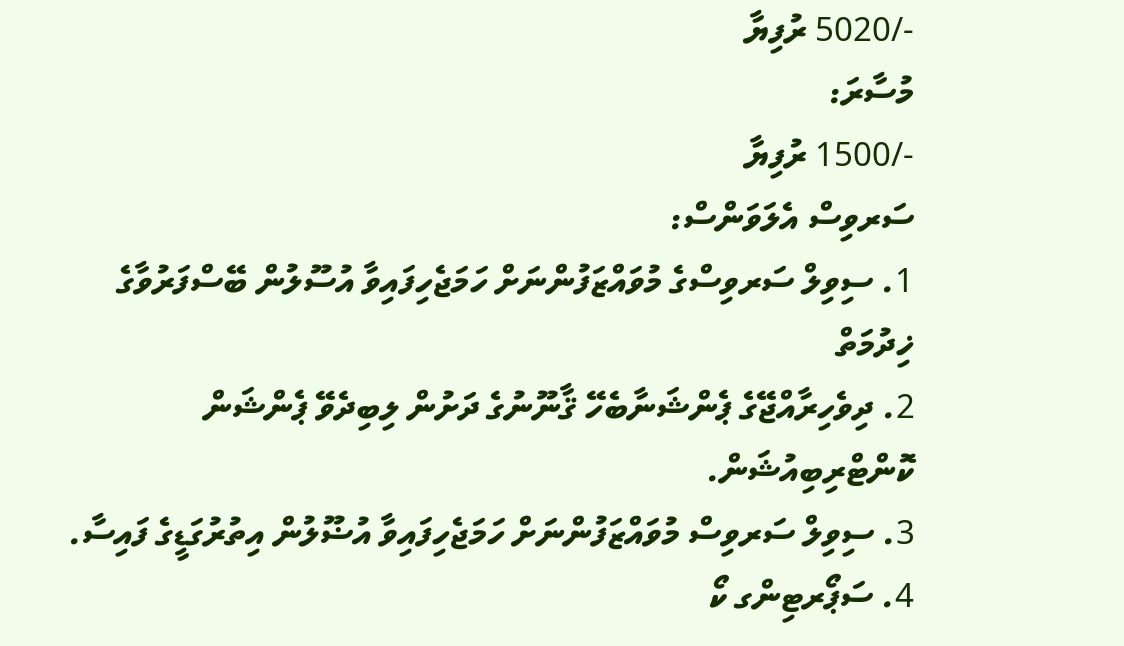-/5020 ރުފިޔާ
މުސާރަ:
-/1500 ރުފިޔާ
ސަރވިސް އެލަވަންސް:
1. ސިވިލް ސަރވިސްގެ މުވައްޒަފުންނަށް ހަމަޖެހިފައިވާ އުސޫލުން ބޭސްފަރުވާގެ ޚިދުމަތް
2. ދިވެހިރާއްޖޭގެ ޕެންޝަނާބެހޭ ޤާނޫނުގެ ދަށުން ލިބިދެވޭ ޕެންޝަން ކޮންޓްރިބިއުޝަން.
3. ސިވިލް ސަރވިސް މުވައްޒަފުންނަށް ހަމަޖެހިފައިވާ އުޟޫލުން އިތުރުގަޑީގެ ފައިސާ.
4. ސަޕޯރޓިންގ ކޯ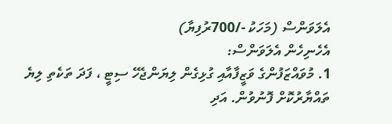އެލަވަންސް (މަހަކު -/700ރުފިޔާ)
އެހެނިހެން އެލަވަންސް:
1. މުވައްޒަފުންގެ ވަޒީފާއާއި ގުޅިގެން ލިޔަންޖެހޭ ސިޓީ ، ފަދަ ތަކެތި ލިޔެ ތައްޔާރުކޮށް ފޮނުވުން. އަދި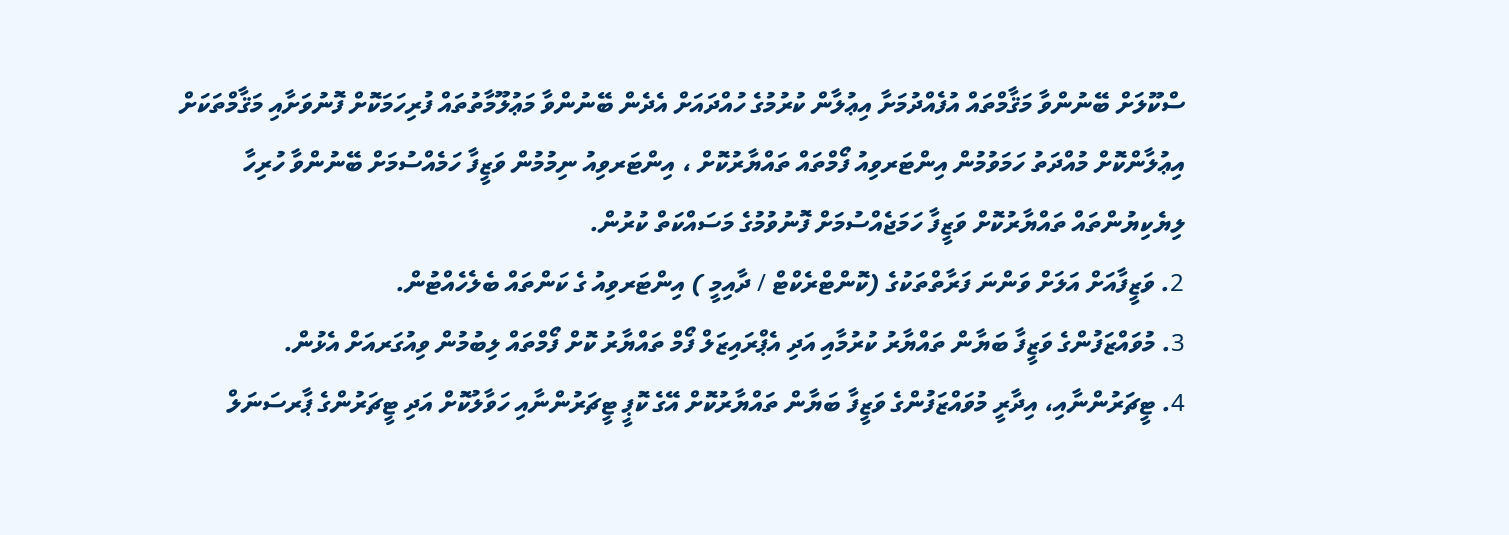ސްކޫލަށް ބޭނުންވާ މަޤާމްތައް އުފެއްދުމަށާ އިޢުލާން ކުރުމުގެ ހުއްދައަށް އެދެން ބޭނުންވާ މަޢުލޫމާތުތައް ފުރިހަމަކޮށް ފޮނުވަށާއި މަޤާމްތަކަށް އިޢުލާންކޮށް މުއްދަތު ހަމަވުމުން އިންޓަރވިއު ފޯމްތައް ތައްޔާރުކޮށް ، އިންޓަރވިއު ނިމުމުން ވަޒީފާ ހަމެއްސުމަށް ބޭނުންވާ ހުރިހާ ލިޔެކިޔުންތައް ތައްޔާރުކޮށް ވަޒީފާ ހަމަޖެއްސުމަށް ފޮނުވުމުގެ މަސައްކަތް ކުރުން.
2. ވަޒީފާއަށް އަލަށް ވަންނަ ފަރާތްތަކުގެ (ކޮންޓްރެކްޓް / ދާއިމީ ) އިންޓަރވިއު ގެ ކަންތައް ބެލެހެއްޓުން.
3. މުވައްޒަފުންގެ ވަޒީފާ ބަޔާން ތައްޔާރު ކުރުމާއި އަދި އެޕްރައިޒަލް ފޯމް ތައްޔާރު ކޮށް ފޯމްތައް ލިބުމުން ވިއުގަރއަށް އެޅުން.
4. ޓީޗަރުންނާއި، އިދާރީ މުވައްޒަފުންގެ ވަޒީފާ ބަޔާން ތައްޔާރުކޮށް އޭގެ ކޮޕީ ޓީޗަރުންނާއި ހަވާލުކޮށް އަދި ޓީޗަރުންގެ ޕާރސަނަލް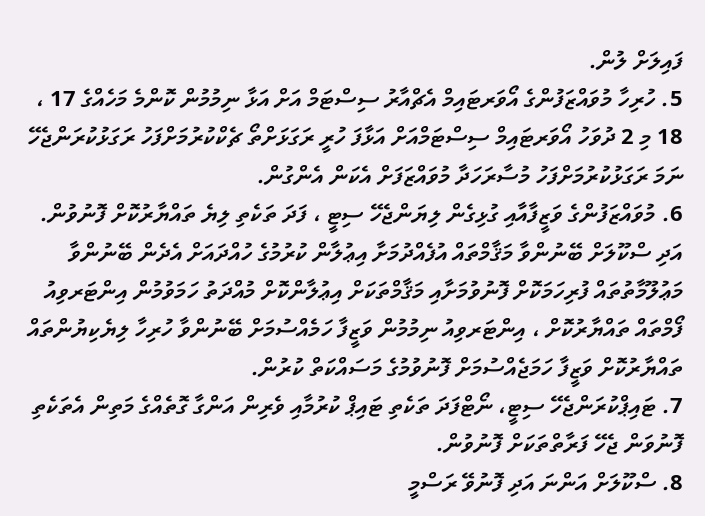ފައިލަށް ލުން.
5. ހުރިހާ މުވައްޒަފުންގެ އޯވަރޓައިމް އެޗްއާރު ސިސްޓަމް އަށް އަޅާ ނިމުމުން ކޮންމެ މަހެއްގެ 17 ، 18 މި 2 ދުވަހު އޯވަރޓައިމް ސިސްޓަމްއަށް އަޅާފަ ހުރީ ރަގަޅަށްތޯ ޗެކްކުރުމަށްފަހު ރަގަޅުކުރަންޖެހޭ ނަމަ ރަގަޅުކުރުމަށްފަހު މުސާރަހަދާ މުވައްޒަފަށް އެކަން އެންގުން.
6. މުވައްޒަފުންގެ ވަޒީފާއާއި ގުޅިގެން ލިޔަންޖެހޭ ސިޓީ ، ފަދަ ތަކެތި ލިޔެ ތައްޔާރުކޮށް ފޮނުވުން. އަދި ސްކޫލަށް ބޭނުންވާ މަޤާމްތައް އުފެއްދުމަށާ އިޢުލާން ކުރުމުގެ ހުއްދައަށް އެދެން ބޭނުންވާ މަޢުލޫމާތުތައް ފުރިހަމަކޮށް ފޮނުވުމަށާއި މަޤާމްތަކަށް އިޢުލާންކޮށް މުއްދަތު ހަމަވުމުން އިންޓަރވިއު ފޯމްތައް ތައްޔާރުކޮށް ، އިންޓަރވިއު ނިމުމުން ވަޒީފާ ހަމެއްސުމަށް ބޭނުންވާ ހުރިހާ ލިޔެކިޔުންތައް ތައްޔާރުކޮށް ވަޒީފާ ހަމަޖެއްސުމަށް ފޮނުވުމުގެ މަސައްކަތް ކުރުން.
7. ޓައިޕްކުރަންޖެހޭ ސިޓީ، ނޯޓްފަދަ ތަކެތި ޓައިޕް ކުރުމާއި ވެރިން އަންގާ ގޮތެއްގެ މަތިން އެތަކެތި ފޮނުވަން ޖެހޭ ފަރާތްތަކަށް ފޮނުވުން.
8. ސްކޫލަށް އަންނަ އަދި ފޮނުވޭ ރަސްމީ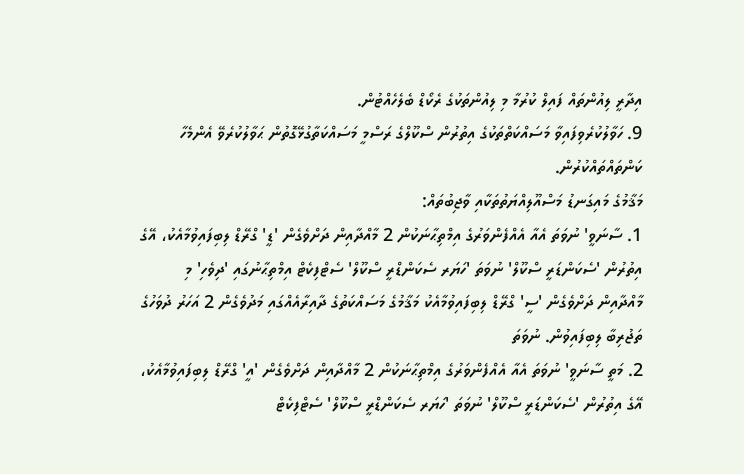އިދާރީ ލިއުންތައް ފައިލް ކުރުމާ މި ލިއުންތަކުގެ ރެކޯޑް ބެލެހެއްޓުން.
9. ހަވާލުކުރެވިފައިވާ މަސައްކަތްތަކުގެ އިތުރުން ސްކޫލްގެ ރަސްމީ މަސައްކަތާގުޅޭގޮތުން ޙަވާލުކުރެވޭ އެންމެހާ ކަންތައްތައްކުރުން.
މަޤާމުގެ މައިގަނޑު މަސްއޫލިއްޔަތުތަކާއި ވާޖިބުތައް:
1. ސާނަވީ' ނުވަތަ އެއާ އެއްފެންވަރުގެ އިމްތިޙާނަކުން 2 މާއްދާއިން ދަށްވެގެން 'ޑީ' ގްރޭޑް ލިބިފައިވުމާއެކު، އޭގެ އިތުރުން 'ސެކަންޑަރީ ސްކޫލް' ނުވަތަ 'ހަޔަރ ސެކަންޑްރީ ސްކޫލް' ސެޓްފިކެޓް އިމްތިޙާނުގައި 'ދިވެހި' މި މާއްދާއިން ދަށްވެގެން 'ސީ' ގްރޭޑް ލިބިފައިވުމާއެކު މަޤާމުގެ މަސައްކަތުގެ ދާއިރާއެއްގައި މަދުވެގެން 2 އަހަރު ދުވަހުގެ ތަޖުރިބާ ލިބިފައިވުން. ނުވަތަ
2. މަތީ ސާނަވީ' ނުވަތަ އެއާ އެއްފެންވަރުގެ އިމްތިޙާނަކުން 2 މާއްދާއިން ދަށްވެގެން 'އީ' ގްރޭޑް ލިބިފައިވުމާއެކު، އޭގެ އިތުރުން 'ސެކަންޑަރީ ސްކޫލް' ނުވަތަ 'ހަޔަރ ސެކަންޑްރީ ސްކޫލް' ސެޓްފިކެޓް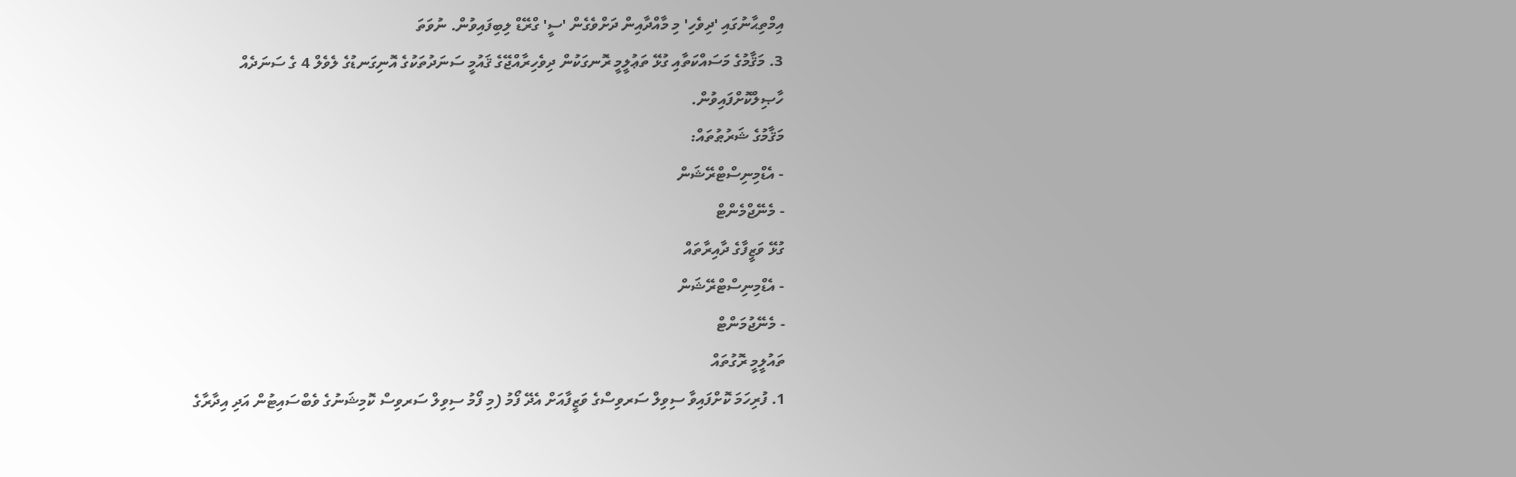އިމްތިޙާނުގައި 'ދިވެހި' މި މާއްދާއިން ދަށްވެގެން 'ސީ' ގްރޭޑް ލިބިފައިވުން. ނުވަތަ
3. މަޤާމުގެ މަސައްކަތާއި ގުޅޭ ތަޢުލީމީ ރޮނގަކުން ދިވެހިރާއްޖޭގެ ޤައުމީ ސަނަދުތަކުގެ އޮނިގަނޑުގެ ލެވެލް 4 ގެ ސަނަދެއް ހާޞިލްކޮށްފައިވުން.
މަޤާމުގެ ޝަރުޠުތައް:
- އެޑްމިނިސްޓްރޭޝަން
- މެނޭޖްމެންޓް
ގުޅޭ ވަޒީފާގެ ދާއިރާތައް
- އެޑްމިނިސްޓްރޭޝަން
- މެނޭޖުމަންޓް
ތައުލީމީ ރޮގުތައް
1. ފުރިހަމަ ކޮށްފައިވާ ސިވިލް ސަރވިސްގެ ވަޒީފާއަށް އެދޭ ފޯމު (މި ފޯމު ސިވިލް ސަރވިސް ކޮމިޝަނުގެ ވެބްސައިޓުން އަދި އިދާރާގެ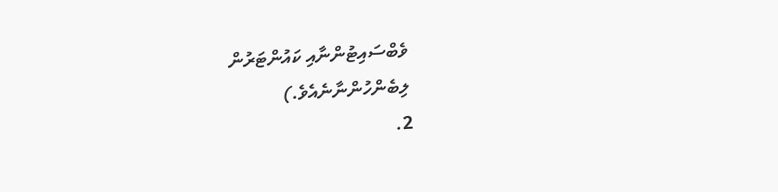ވެބްސައިޓުންނާއި ކައުންޓަރުން ލިބެންހުންނާނެއެވެ.)
2.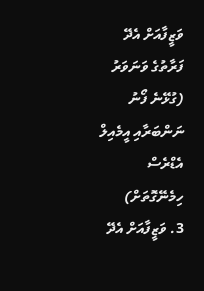ވަޒީފާއަށް އެދޭ ފަރާތުގެ ވަނަވަރު (ގުޅޭނެ ފޯނު ނަންބަރާއި އީމެއިލް އެޑްރެސް ހިމެނޭގޮތަށް)
3. ވަޒީފާއަށް އެދޭ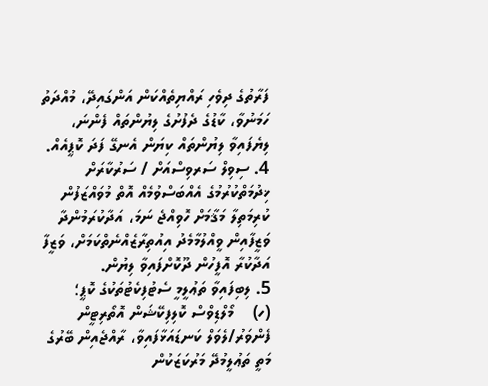ފަރާތުގެ ދިވެހި ރައްޔިތެއްކަން އަންގައިދޭ، މުއްދަތު ހަމަނުވާ، ކާޑުގެ ދެފުށުގެ ލިޔުންތައް ފެންނަ، ލިޔެފައިވާ ލިޔުންތައް ކިޔަން އެނގޭ ފަދަ ކޮޕީއެއް.
4. ސިވިލް ސަރވިސްއަށް / ސަރުކާރަށް ޚިދުމަތްކުރުމުގެ އެއްބަސްވުމެއް އޮތް މުވައްޒަފުން ކުރިމަތިލާ މަޤާމަށް ހޮވިއްޖެ ނަމަ، އަދާކުރަމުންދާ ވަޒީފާއިން ވީއްލުމާމެދު އިއުތިރާޒެއްނެތްކަމަށް، ވަޒީފާ އަދާކުރާ އޮފީހުން ދޫކޮށްފައިވާ ލިޔުން.
5. ލިބިފައިވާ ތަޢުލީމީ ސެޓުފިކެޓުތަކުގެ ކޮޕީ؛
(ހ)    މޯލްޑިވްސް ކޮލިފިކޭޝަން އޮތޯރިޓީން ފެންވަރު/ލެވަލް ކަނޑައަޅާފައިވާ، ރާއްޖެއިން ބޭރުގެ މަތީ ތަޢުލީމުދޭ މަރުކަޒަކުން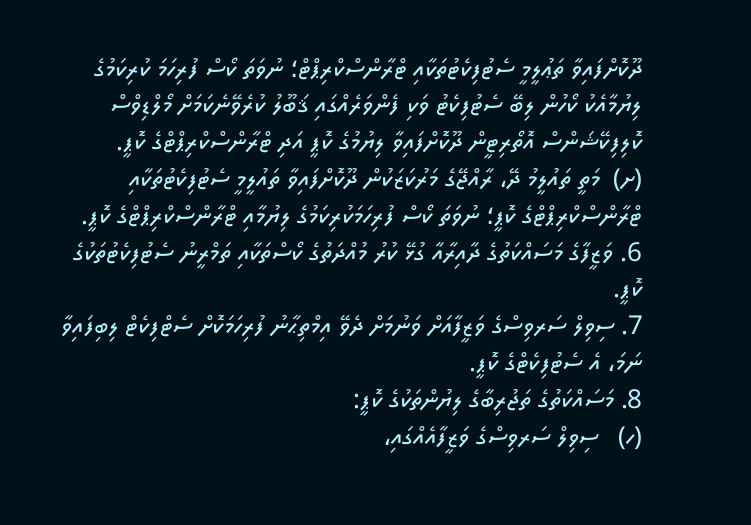ދޫކޮށްފައިވާ ތަޢުލީމީ ސެޓުފިކެޓުތަކާއި ޓްރާންސްކްރިޕްޓް؛ ނުވަތަ ކޯސް ފުރިހަމަ ކުރިކަމުގެ ލިޔުމާއެކު ކޯހުން ލިބޭ ސެޓުފިކެޓު ވަކި ފެންވަރެއްގައި ޤަބޫލު ކުރެވޭނެކަމަށް މޯލްޑިވްސް ކޮލިފިކޭޝަންސް އޮތޯރިޓީން ދޫކޮށްފައިވާ ލިޔުމުގެ ކޮޕީ އަދި ޓްރާންސްކްރިޕްޓްގެ ކޮޕީ.
(ށ)  މަތީ ތައުލީމު ދޭ، ރާއްޖޭގެ މަރުކަޒަކުން ދޫކޮށްފައިވާ ތައުލީމީ ސެޓުފިކެޓުތަކާއި ޓްރާންސްކްރިޕްޓްގެ ކޮޕީ؛ ނުވަތަ ކޯސް ފުރިހަމަކުރިކަމުގެ ލިޔުމާއި ޓްރާންސްކްރިޕްޓްގެ ކޮޕީ.
6. ވަޒީފާގެ މަސައްކަތުގެ ދާއިރާއާ ގުޅޭ ކުރު މުއްދަތުގެ ކޯސްތަކާއި ތަމްރީނު ސެޓުފިކެޓުތަކުގެ ކޮޕީ.
7. ސިވިލް ސަރވިސްގެ ވަޒީފާއަށް ވަނުމަށް ދެވޭ އިމްތިޙާނު ފުރިހަމަކޮށް ސެޓްފިކެޓް ލިބިފައިވާ ނަމަ، އެ ސެޓުފިކެޓްގެ ކޮޕީ.
8. މަސައްކަތުގެ ތަޖުރިބާގެ ލިޔުންތަކުގެ ކޮޕީ:
(ހ)   ސިވިލް ސަރވިސްގެ ވަޒީފާއެއްގައި،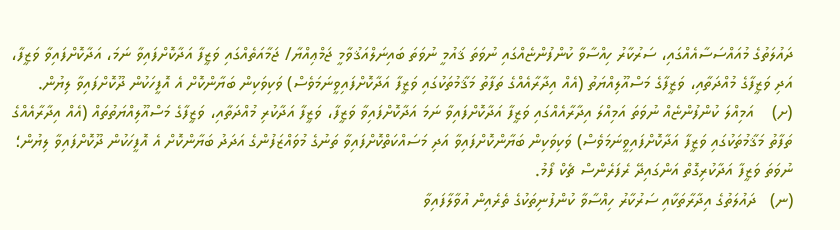ދައުލަތުގެ މުއައްސަސާއެއްގައި، ސަރުކާރު ހިއްސާވާ ކުންފުންޏެއްގައި ނުވަތަ ޤައުމީ ނުވަތަ ބައިނަލްއަޤުވާމީ ޖަމްޢިއްޔާ/ ޖަމާއަތެއްގައި ވަޒީފާ އަދާކޮށްފައިވާ ނަމަ، އަދާކޮށްފައިވާ ވަޒީފާ، އަދި ވަޒީފާގެ މުއްދަތާއި، ވަޒީފާގެ މަސްއޫލިއްޔަތު (އެއް އިދާރާއެއްގެ ތަފާތު މަޤާމުތަކުގައި ވަޒީފާ އަދާކޮށްފައިވީނަމަވެސް) ވަކިވަކިން ބަޔާންކޮށް އެ އޮފީހަކުން ދޫކޮށްފައިވާ ލިޔުން.
(ށ)    އަމިއްލަ ކުންފުންޏެއް ނުވަތަ އަމިއްލަ އިދާރާއެއްގައި ވަޒީފާ އަދާކޮށްފައިވާ ނަމަ އަދާކޮށްފައިވާ ވަޒީފާ، ވަޒީފާ އަދާކުރި މުއްދަތާއި، ވަޒީފާގެ މަސްއޫލިއްޔަތުތައް (އެއް އިދާރާއެއްގެ ތަފާތު މަޤާމުތަކުގައި ވަޒީފާ އަދާކޮށްފައިވީނަމަވެސް) ވަކިވަކިން ބަޔާންކޮށްފައިވާ އަދި މަސައްކަތްކޮށްފައިވާ ތަނުގެ މުވައްޒަފުންގެ އަދަދު ބަޔާންކޮށް އެ އޮފީހަކުން ދޫކޮށްފައިވާ ލިޔުން؛ ނުވަތަ ވަޒީފާ އަދާކުރިގޮތް އަންގައިދޭ ރެފަރެންސް ޗެކް ފޯމު.
(ނ)   ދައުލަތުގެ އިދާރާތަކާއި ސަރުކާރު ހިއްސާވާ ކުންފުނިތަކުގެ ތެރެއިން އުވާލާފައިވާ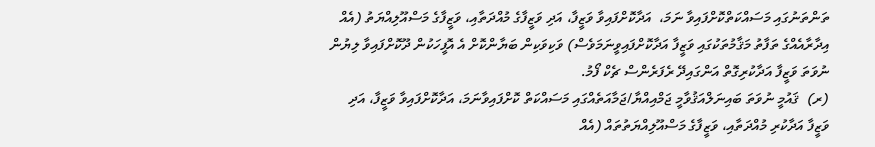ތަންތަނުގައި މަސައްކަތްކޮށްފައިވާ ނަމަ،  އަދާކޮށްފައިވާ ވަޒީފާ، އަދި ވަޒީފާގެ މުއްދަތާއި، ވަޒީފާގެ މަސްއޫލިއްޔަތު (އެއް އިދާރާއެއްގެ ތަފާތު މަޤާމުތަކުގައި ވަޒީފާ އަދާކޮށްފައިވީނަމަވެސް) ވަކިވަކިން ބަޔާންކޮށް އެ އޮފީހަކުން ދޫކޮށްފައިވާ ލިޔުން ނުވަތަ ވަޒީފާ އަދާކުރިގޮތް އަންގައިދޭ ރެފަރެންސް ޗެކް ފޯމު.
(ރ)  ޤައުމީ ނުވަތަ ބައިނަލްއަޤުވާމީ ޖަމްއިއްޔާ/ޖަމާއަތެއްގައި މަސައްކަތް ކޮށްފައިވާނަމަ، އަދާކޮށްފައިވާ ވަޒީފާ، އަދި ވަޒީފާ އަދާކުރި މުއްދަތާއި، ވަޒީފާގެ މަސްއޫލިއްޔަތުތައް (އެއް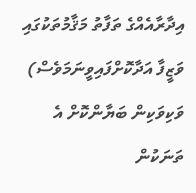އިދާރާއެއްގެ ތަފާތު މަޤާމުތަކުގައި ވަޒީފާ އަދާކޮށްފައިވީނަމަވެސް) ވަކިވަކިން ބަޔާންކޮށް އެ ތަނަކުން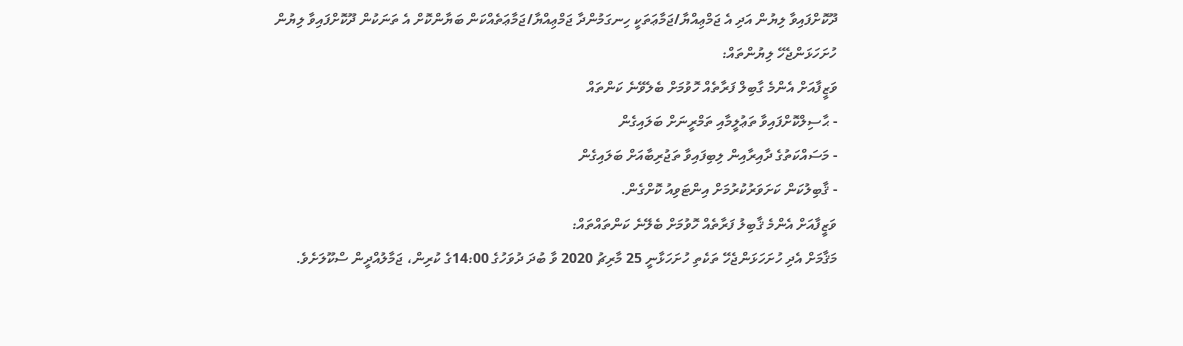ދޫކޮށްފައިވާ ލިޔުން އަދި އެ ޖަމްޢިއްޔާ/ޖަމާޢަތަކީ ހިނގަމުންދާ ޖަމްޢިއްޔާ/ޖަމާޢަތެއްކަން ބަޔާންކޮށް އެ ތަނަކުން ދޫކޮށްފައިވާ ލިޔުން
ހުށަހަޅަންޖެހޭ ލިޔުންތައް:
ވަޒީފާއަށް އެންމެ ގާބިލް ފަރާތެއް ހޮވުމަށް ބެލެވޭނެ ކަންތައް
- ޙާސިލްކޮށްފައިވާ ތަޢުލީމާއި ތަމްރީނަށް ބަލައިގެން
- މަސައްކަތުގެ ދާއިރާއިން ލިބިފައިވާ ތަޖުރިބާއަށް ބަލައިގެން
- ޤާބިލުކަން ކަށަވަރުކުރުމަށް އިންޓަވިއު ކޮށްގެން.
ވަޒީފާއަށް އެންމެ ޤާބިލު ފަރާތެއް ހޮވުމަށް ބެލޭނެ ކަންތައްތައް:
މަޤާމަށް އެދި ހުށަހަޅަންޖެހޭ ތަކެތި ހުށަހަޅާނީ 25 މާރިޗު 2020 ވާ ބުދަ ދުވަހުގެ 14:00ގެ ކުރިން، ޖަމާލުއްދީން ސްކޫލަށެވެ.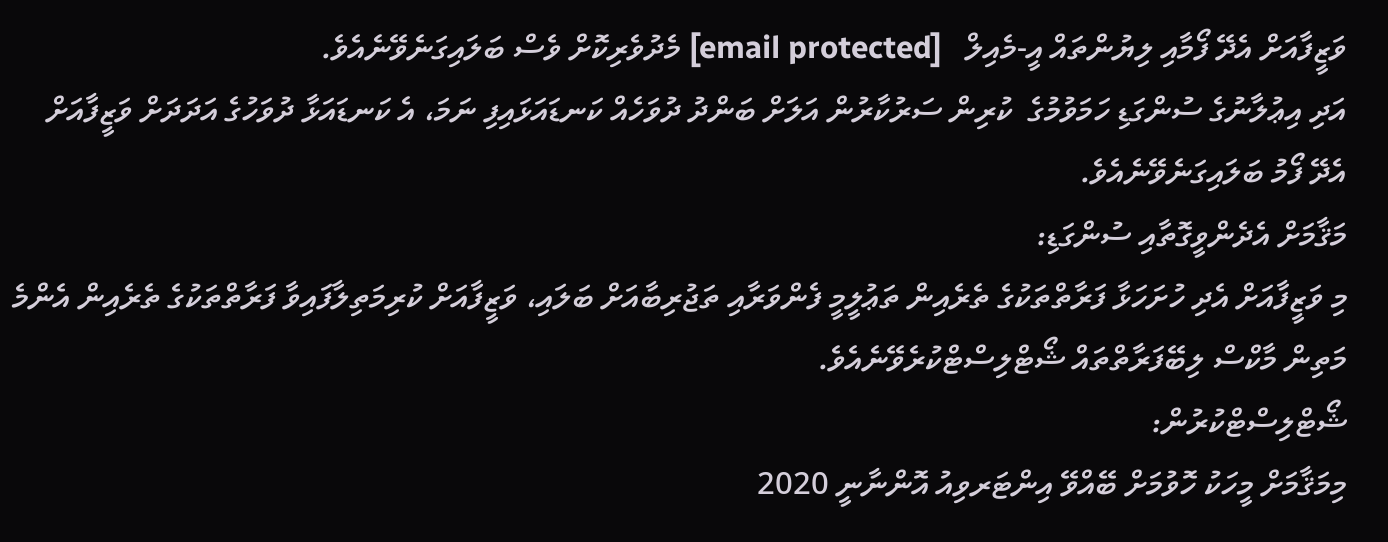ވަޒީފާއަށް އެދޭ ފޯމާއި ލިޔުންތައް އީ-މެއިލް   [email protected] މެދުވެރިކޮށް ވެސް ބަލައިގަނެވޭނެއެވެ.
އަދި އިޢުލާނުގެ ސުންގަޑި ހަމަވުމުގެ  ކުރިން ސަރުކާރުން އަލަށް ބަންދު ދުވަހެއް ކަނޑައަޅައިފި ނަމަ، އެ ކަނޑައަޅާ ދުވަހުގެ އަދަދަށް ވަޒީފާއަށް އެދޭ ފޯމު ބަލައިގަނެވޭނެއެވެ.
މަޤާމަށް އެދެންވީގޮތާއި ސުންގަޑި:
މި ވަޒީފާއަށް އެދި ހުށަހަޅާ ފަރާތްތަކުގެ ތެރެއިން ތަޢުލީމީ ފެންވަރާއި ތަޖުރިބާއަށް ބަލައި، ވަޒީފާއަށް ކުރިމަތިލާފައިވާ ފަރާތްތަކުގެ ތެރެއިން އެންމެ މަތިން މާކްސް ލިބޭފަރާތްތައް ޝޯޓްލިސްޓްކުރެވޭނެއެވެ.
ޝޯޓްލިސްޓްކުރުން:
މިމަޤާމަށް މީހަކު ހޮވުމަށް ބޭއްވޭ އިންޓަރވިއު އޮންނާނީ 2020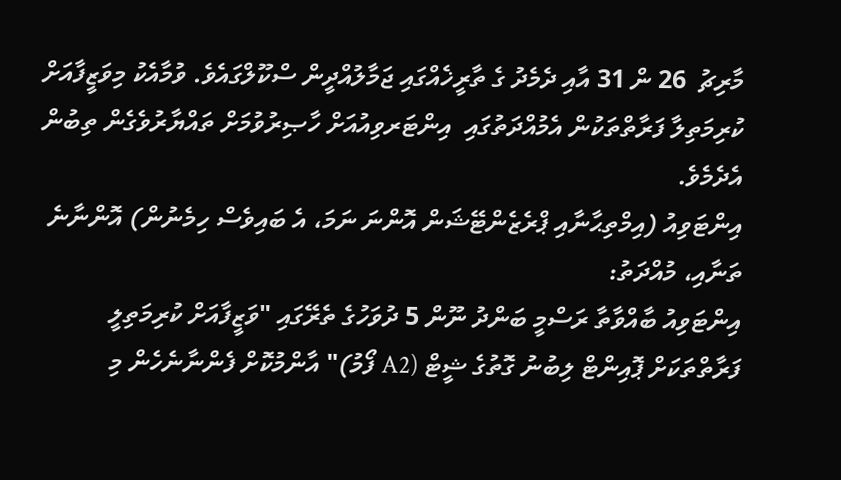މާރިޗު  26 ން 31 އާއި ދެމެދު ގެ ތާރީޚެއްގައި ޖަމާލުއްދީން ސްކޫލްގައެވެ. ވުމާއެކު މިވަޒީފާއަށް ކުރިމަތިލާ ފަރާތްތަކުން އެމުއްދަތުގައި  އިންޓަރވިއުއަށް ހާޞިރުވުމަށް ތައްޔާރުވެގެން ތިބުން އެދެމެވެ.
އިންޓަވިއު (އިމްތިޙާނާއި ޕްރެޒެންޓޭޝަން އޮންނަ ނަމަ، އެ ބައިވެސް ހިމެނުން) އޮންނާނެ ތަނާއި، މުއްދަތު:
އިންޓަވިއު ބާއްވާތާ ރަސްމީ ބަންދު ނޫން 5 ދުވަހުގެ ތެރޭގައި "ވަޒީފާއަށް ކުރިމަތިލީ ފަރާތްތަކަށް ޕޮއިންޓް ލިބުނު ގޮތުގެ ޝީޓް (A2 ފޯމު)" އާންމުކޮށް ފެންނާނެހެން މި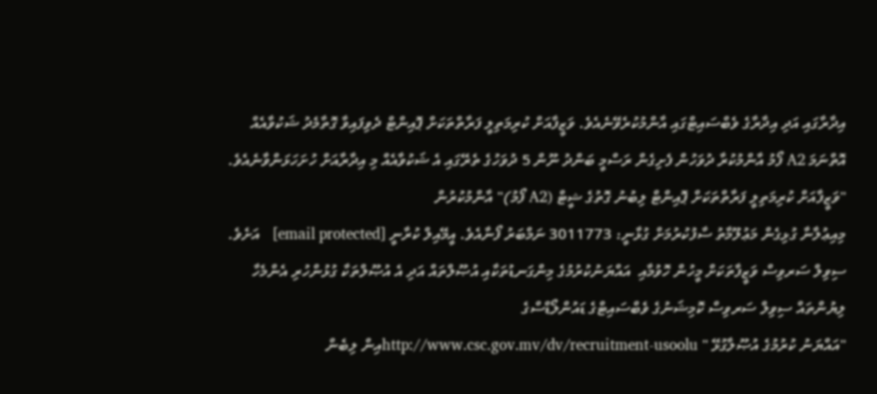އިދާރާގައި އަދި އިދާރާގެ ވެބްސައިޓްގައި އާންމުކުރެވޭނެއެވެ. ވަޒީފާއަށް ކުރިމަތިލީ ފަރާތްތަކަށް ޕޮއިންޓް ދެވިފައިވާ ގޮތާމެދު ޝަކުވާއެއް އޮތްނަމަ A2 ފޯމު އާންމުކުރާ ދުވަހުން ފެށިގެން ރަސްމީ ބަންދު ނޫން 5 ދުވަހުގެ ތެރޭގައި އެ ޝަކުވާއެއް މި އިދާރާއަށް ހުށަހަޅަންވާނެއެވެ.
"ވަޒީފާއަށް ކުރިމަތިލީ ފަރާތްތަކަށް ޕޮއިންޓް ލިބުނު ގޮތުގެ ޝީޓް (A2 ފޯމު)" އާންމުކުރުން
މިއިޢުލާނާ ގުޅިގެން މަޢުލޫމާތު ސާފުކުރުމަށް ގުޅާނީ: 3011773 ނަމްބަރު ފޯނާއެވެ. އީމޭއިލް ކުރާނީ [email protected]   އަށެވެ.
ސިވިލް ސަރވިސް ވަޒީފާތަކަށް މީހުން ހޮވުމާއި  އައްޔަނުކުރުމުގެ މިންގަނޑުތަކާއި އުޞޫލްތައް އަދި އެ އުޞޫލްތަކާ ގުޅުންހުރި އެންމެހާ ލިޔުންތައް ސިވިލް ސަރވިސް ކޮމިޝަނުގެ ވެބްސައިޓްގެ ޑައުންލޯޑްސްގެ
"އައްޔަނު ކުރުމުގެ އުޞޫލާގުޅޭ " http://www.csc.gov.mv/dv/recruitment-usooluއިން ލިބެން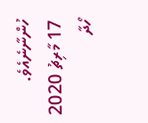ހުންނާނެއެވެ.
17 މާރިޗު 2020
ހޯދާ